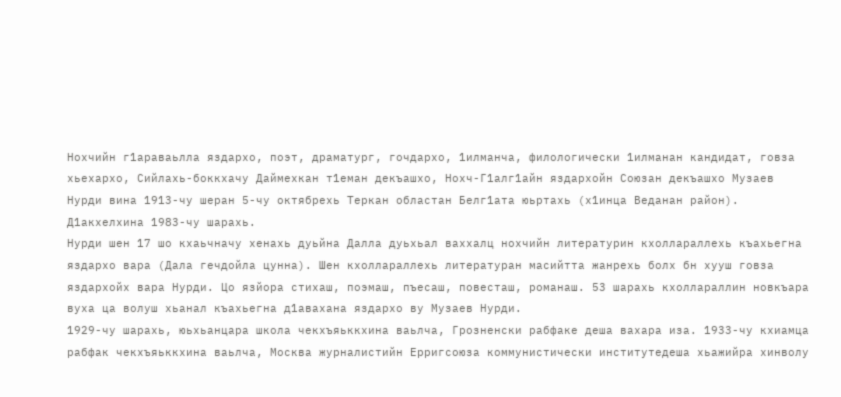Нохчийн г1араваьлла яздархо, поэт, драматург, гочдархо, 1илманча, филологически 1илманан кандидат, говза хьехархо, Сийлахь-боккхачу Даймехкан т1еман декъашхо, Нохч-Г1алг1айн яздархойн Союзан декъашхо Музаев Нурди вина 1913-чу шеран 5-чу октябрехь Теркан областан Белг1ата юьртахь (х1инца Веданан район). Д1акхелхина 1983-чу шарахь.
Нурди шен 17 шо кхаьчначу хенахь дуьйна Далла дуьхьал ваххалц нохчийн литературин кхоллараллехь къахьегна яздархо вара (Дала гечдойла цунна). Шен кхоллараллехь литературан масийтта жанрехь болх бн хууш говза яздархойх вара Нурди. Цо язйора стихаш, поэмаш, пъесаш, повесташ, романаш. 53 шарахь кхоллараллин новкъара вуха ца волуш хьанал къахьегна д1авахана яздархо ву Музаев Нурди.
1929-чу шарахь, юьхьанцара школа чекхъяьккхина ваьлча, Грозненски рабфаке деша вахара иза. 1933-чу кхиамца рабфак чекхъяьккхина ваьлча, Москва журналистийн Ерригсоюза коммунистически институтедеша хьажийра хинволу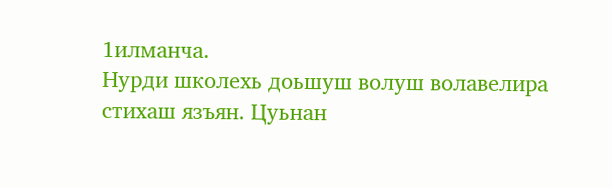1илманча.
Нурди школехь доьшуш волуш волавелира стихаш язъян. Цуьнан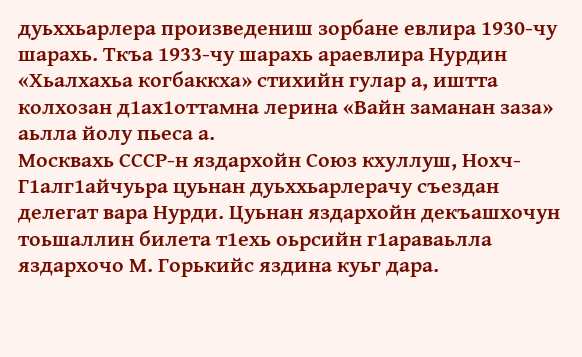дуьххьарлера произведениш зорбане евлира 1930-чу шарахь. Ткъа 1933-чу шарахь араевлира Нурдин «Хьалхахьа когбаккха» стихийн гулар а, иштта колхозан д1ах1оттамна лерина «Вайн заманан заза» аьлла йолу пьеса а.
Москвахь СССР-н яздархойн Союз кхуллуш, Нохч-Г1алг1айчуьра цуьнан дуьххьарлерачу съездан делегат вара Нурди. Цуьнан яздархойн декъашхочун тоьшаллин билета т1ехь оьрсийн г1араваьлла яздархочо М. Горькийс яздина куьг дара.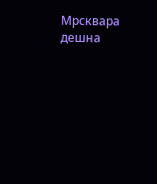Мрсквара дешна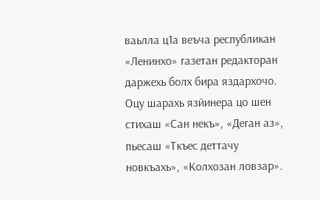ваьлла ц1а веъча республикан «Ленинхо» газетан редакторан даржехь болх бира яздархочо. Оцу шарахь язйинера цо шен стихаш «Сан некъ», «Деган аз», пьесаш «Ткъес деттачу новкъахь», «Колхозан ловзар».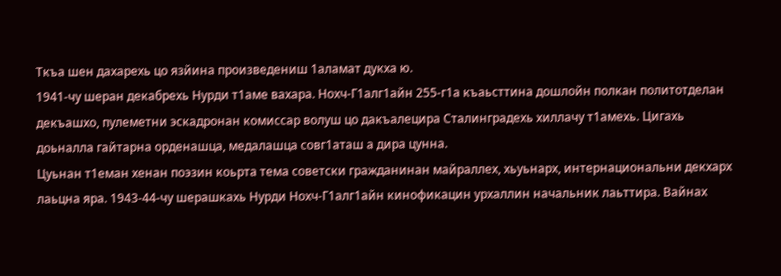Ткъа шен дахарехь цо язйина произведениш 1аламат дукха ю.
1941-чу шеран декабрехь Нурди т1аме вахара. Нохч-Г1алг1айн 255-г1а къаьсттина дошлойн полкан политотделан декъашхо, пулеметни эскадронан комиссар волуш цо дакъалецира Сталинградехь хиллачу т1амехь. Цигахь доьналла гайтарна орденашца, медалашца совг1аташ а дира цунна.
Цуьнан т1еман хенан поэзин коьрта тема советски гражданинан майраллех, хьуьнарх, интернациональни декхарх лаьцна яра. 1943-44-чу шерашкахь Нурди Нохч-Г1алг1айн кинофикацин урхаллин начальник лаьттира. Вайнах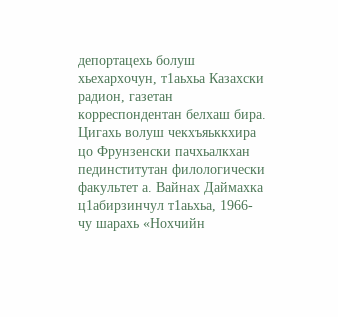депортацехь болуш хьехархочун, т1аьхьа Казахски радион, газетан корреспондентан белхаш бира. Цигахь волуш чекхъяьккхира цо Фрунзенски пачхьалкхан пединститутан филологически факультет а. Вайнах Даймахка ц1абирзинчул т1аьхьа, 1966-чу шарахь «Нохчийн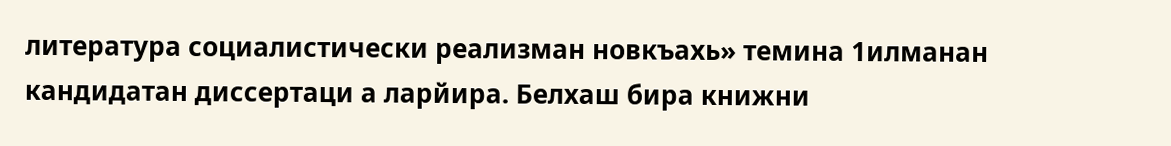литература социалистически реализман новкъахь» темина 1илманан кандидатан диссертаци а ларйира. Белхаш бира книжни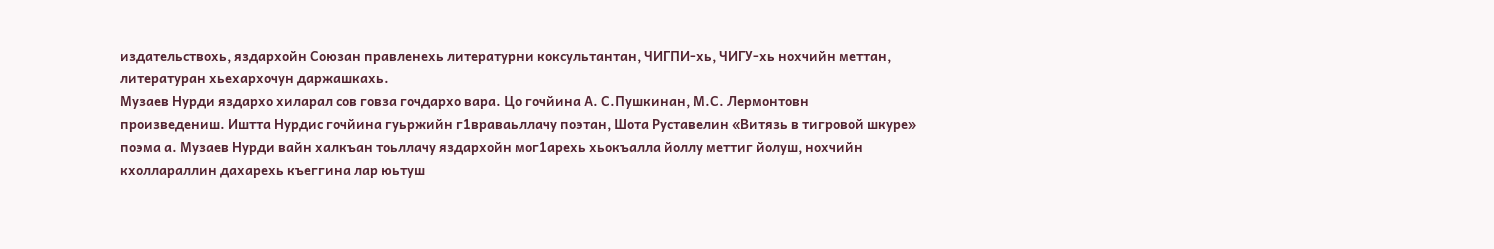издательствохь, яздархойн Союзан правленехь литературни коксультантан, ЧИГПИ-хь, ЧИГУ-хь нохчийн меттан, литературан хьехархочун даржашкахь.
Музаев Нурди яздархо хиларал сов говза гочдархо вара. Цо гочйина А. С.Пушкинан, М.С. Лермонтовн произведениш. Иштта Нурдис гочйина гуьржийн г1враваьллачу поэтан, Шота Руставелин «Витязь в тигровой шкуре» поэма а. Музаев Нурди вайн халкъан тоьллачу яздархойн мог1арехь хьокъалла йоллу меттиг йолуш, нохчийн кхоллараллин дахарехь къеггина лар юьтуш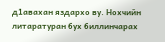д1авахан яздархо ву. Нохчийн литаратуран бух биллинчарах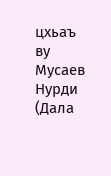цхьаъ ву Мусаев Нурди (Дала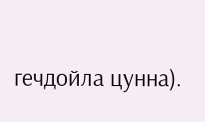гечдойла цунна).